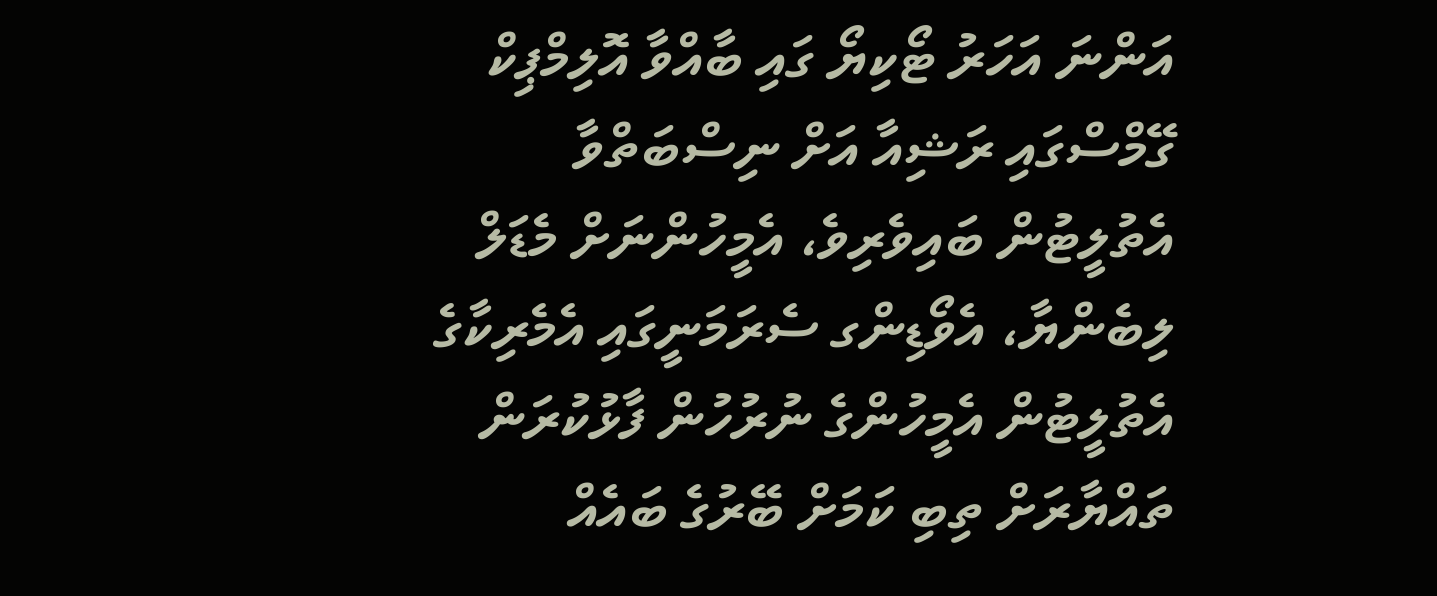އަންނަ އަހަރު ޓޯކިޔޯ ގައި ބާއްވާ އޮލިމްޕިކް ގޭމްސްގައި ރަޝިއާ އަށް ނިސްބަތްވާ އެތުލީޓުން ބައިވެރިވެ، އެމީހުންނަށް މެޑަލް ލިބެންޔާ، އެވޯޑިންގ ސެރަމަނީގައި އެމެރިކާގެ އެތުލީޓުން އެމީހުންގެ ނުރުހުން ފާޅުކުރަން ތައްޔާރަށް ތިބި ކަމަށް ބޭރުގެ ބައެއް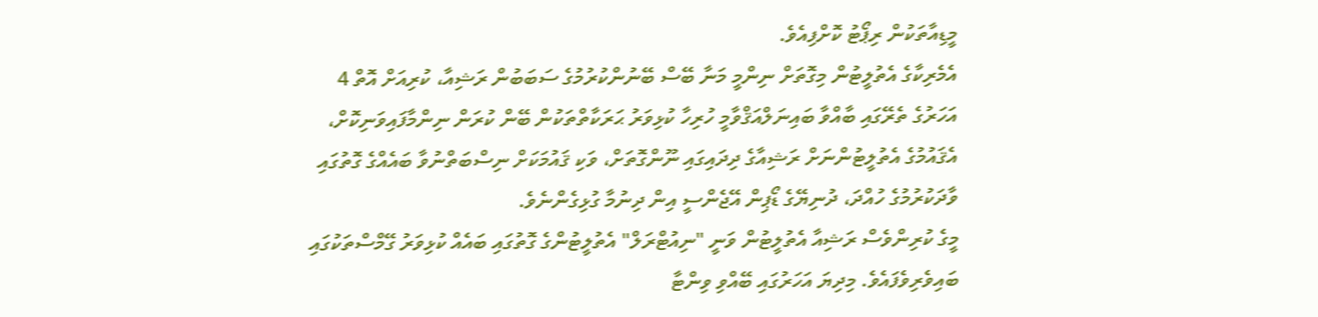މީޑިއާތަކުން ރިޕޯޓު ކޮށްފިއެވެ.
އެމެރިކާގެ އެތުލީޓުން މިގޮތަށް ނިންމީ މަނާ ބޭސް ބޭނުންކުރުމުގެ ސަބަބުން ރަޝިއާ، ކުރިއަށް އޮތް 4 އަހަރުގެ ތެރޭގައި ބާއްވާ ބައިނަލްއަޤްވާމީ ހުރިހާ ކުޅިވަރު ޙަރަކާތްތަކުން ބޭން ކުރަން ނިންމާފައިވަނިކޮށް، އެޤައުމުގެ އެތުލީޓުންނަށް ރަޝިއާގެ ދިދައިގައި ނޫންގޮތަށް، ވަކި ޤައުމަކަށް ނިސްބަތްނުވާ ބައެއްގެ ގޮތުގައި ވާދަކުރުމުގެ ހުއްދަ، ދުނިޔޭގެ ޑޯޕިން އޭޖެންސީ އިން ދިނުމާ ގުޅިގެންނެވެ.
މީގެ ކުރިންވެސް ރަޝިއާ އެތުލީޓުން ވަނީ "ނިއުޓްރަލް" އެތުލީޓުންގެ ގޮތުގައި ބައެއް ކުޅިވަރު ގޭމްސްތަކުގައި ބައިވެރިވެފައެވެ. މިދިޔަ އަހަރުގައި ބޭއްވި ވިންޓާ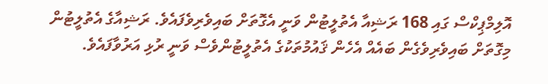އޮލިމްޕިކްސް ގައި 168 ރަޝިއާ އެތުލީޓުން ވަނީ އެގޮތަށް ބައިވެރިވެފައެވެ. ރަޝިއާގެ އެތުލީޓުން މިގޮތަށް ބައިވެރިވެގެން ބައެއް އެހެން ޤައުމުތަކުގެ އެތުލީޓުންވެސް ވަނީ ރުޅި އަރުވާފައެވެ.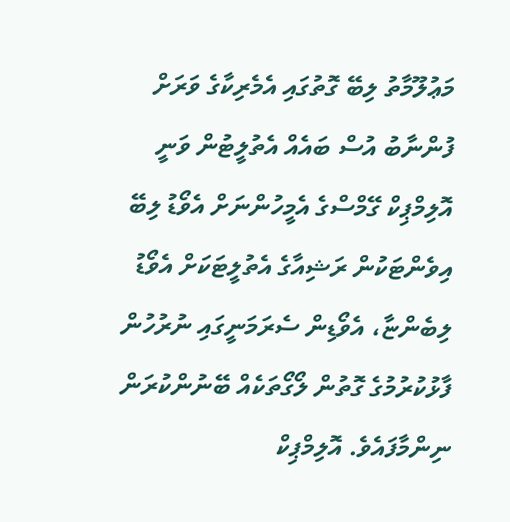މަޢުލޫމާތު ލިބޭ ގޮތުގައި އެމެރިކާގެ ވަރަށް ފުންނާބު އުސް ބައެއް އެތުލީޓުން ވަނީ އޮލިމްޕިކް ގޭމްސްގެ އެމީހުންނަށް އެވޯޑު ލިބޭ އިވެންޓަކުން ރަޝިއާގެ އެތުލީޓަކަށް އެވޯޑު ލިބެންޏާ، އެވޯޑިން ސެރަމަނީގައި ނުރުހުން ފާޅުކުރުމުގެ ގޮތުން ލޯގޯތަކެއް ބޭނުންކުރަން ނިންމާފައެވެ. އޮލިމްޕިކް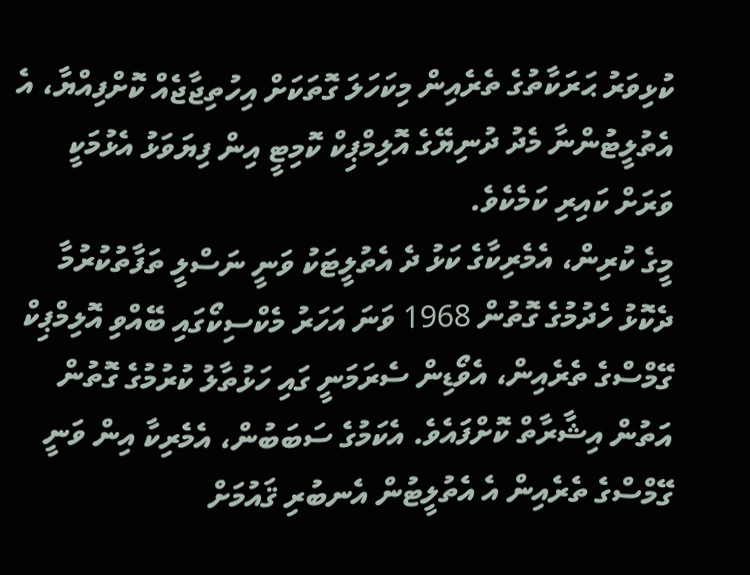ކުޅިވަރު ޙަރަކާތުގެ ތެރެއިން މިކަހަލަ ގޮތަކަށް އިހުތިޖާޖެއް ކޮށްފިއްޔާ، އެ އެތުލީޓުންނާ މެދު ދުނިޔޭގެ އޮލިމްޕިކް ކޮމިޓީ އިން ފިޔަވަޅު އެޅުމަކީ ވަރަށް ކައިރި ކަމެކެވެ.
މީގެ ކުރިން، އެމެރިކާގެ ކަޅު ދެ އެތުލީޓަކު ވަނީ ނަސްލީ ތަފާތުކުރުމާ ދެކޮޅު ހެދުމުގެ ގޮތުން 1968 ވަނަ އަހަރު މެކްސިކޯގައި ބޭއްވި އޮލިމްޕިކް ގޭމްސްގެ ތެރެއިން، އެވޯޑިން ސެރަމަނީ ގައި ހަޅުތާލު ކުރުމުގެ ގޮތުން އަތުން އިޝާރާތް ކޮށްފައެވެ. އެކަމުގެ ސަބަބުން، އެމެރިކާ އިން ވަނީ ގޭމްސްގެ ތެރެއިން އެ އެތުލީޓުން އެނބުރި ޤައުމަށް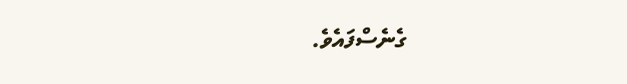ގެނެސްފައެވެ.